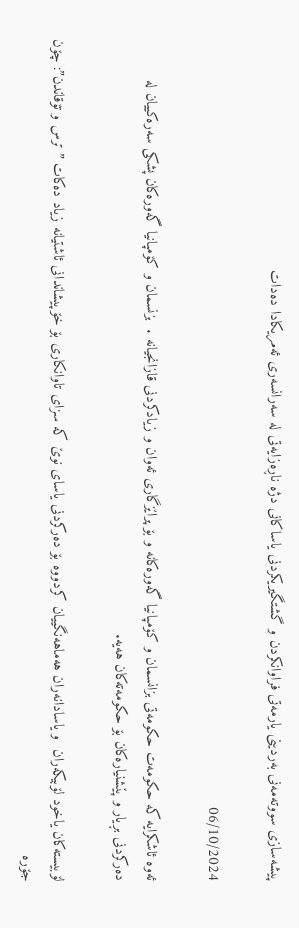پیشەسازی سووتەمەنی بەردینی یارمەتی فراوانکردن و گشتگیریکردنی یاساکانی دژە ناڕەزایەتی لە سەرانسەری ئەمریکادا دەدات

06/10/2024

ئەوە ئاشکرایە کە حکومەت حکومەتی بزانسمان و کۆمپانیا گەورەکانە و بۆ پراێزگاری ئەوان و زیادکردنی قازانجیانە .  بزنسمان و کۆمپانیا گەورەکان پشکی سەرەکییان لە دەرکردنی بڕیار و پێشنیارەکان بۆ حکومەتەکان هەیە.

لۆبیستەکان یاخود لۆبیکەران  و یاسادانەران هەماهەنگییان کردووە بۆ دەرکردنی یاسای نوێ کە سزای تاوانکاری بۆ خۆپیشاندانی ئاشتیانە زیاد دەکات ” ترس و تۆقاندن”: چۆن جۆرە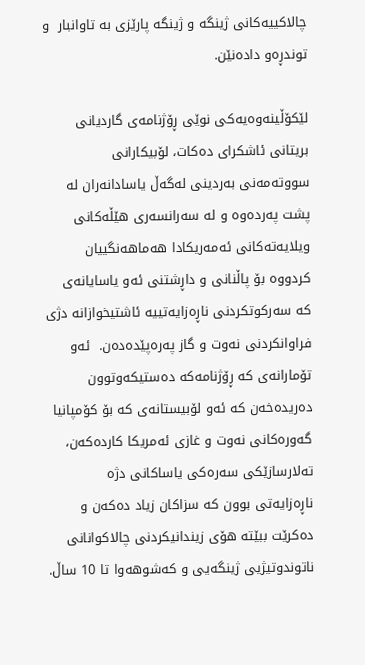چالاکییەکانی ژینگە و ژینگە پارێزی بە تاوانبار  و توندڕەو دادەنێن.

لێکۆڵینەوەیەکی نوێی ڕۆژنامەی گاردیانی بریتانی ئاشکرای دەکات، لۆبیکارانی سووتەمەنی بەردینی لەگەڵ یاسادانەران لە پشت پەردەوە و لە سەرانسەری هێڵەکانی ویلایەتەکانی ئەمەریکادا هەماهەنگییان کردووە بۆ پاڵنانی و داڕشتنی ئەو یاسایانەی کە سەرکوتکردنی ناڕەزایەتییە ئاشتیخوازانە دژی فراوانکردنی نەوت و گاز پەرەپێدەدەن.  ئەو تۆمارانەی کە ڕۆژنامەکە دەستیکەوتوون دەریدەخەن کە ئەو لۆبیستانەی کە بۆ کۆمپانیا گەورەکانی نەوت و غازی ئەمریکا کاردەکەن، تەلارسازێکی سەرەکی یاساکانی دژە ناڕەزایەتی بوون کە سزاکان زیاد دەکەن و دەکرێت ببێتە هۆی زیندانیکردنی چالاکوانانی ناتوندوتیژیی ژینگەیی و کەشوهەوا تا 10 ساڵ.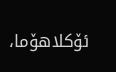ئۆکلاهۆما،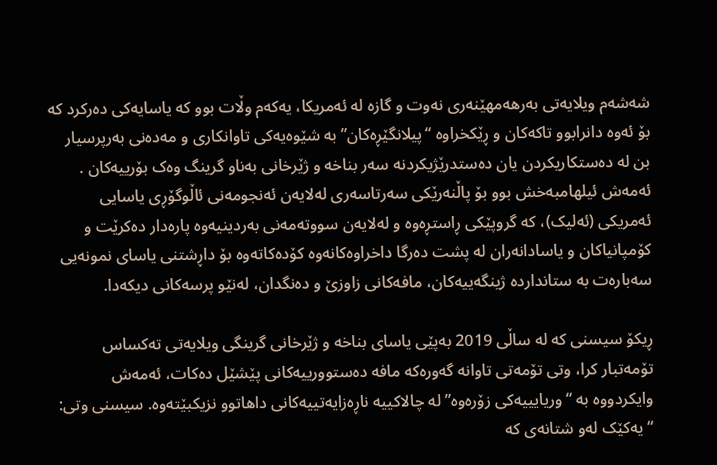شەشەم ویلایەتی بەرهەمهێنەری نەوت و گازە لە ئەمریکا، یەکەم وڵات بوو کە یاسایەکی دەرکرد کە بۆ ئەوە دانرابوو تاکەکان و ڕێکخراوە “پیلانگێڕەکان” بە شێوەیەکی تاوانکاری و مەدەنی بەرپرسیار بن لە دەستکاریکردن یان دەستدرێژیکردنە سەر بناخە و ژێرخانی بەناو گرینگ وەک بۆرییەکان . ئەمەش ئیلهامبەخش بوو بۆ پاڵنەرێکی سەرتاسەری لەلایەن ئەنجومەنی ئاڵوگۆڕی یاسایی ئەمریکی (ئەلیک)، کە گروپێکی ڕاستڕەوە و لەلایەن سووتەمەنی بەردینیەوە پارەدار دەکرێت و کۆمپانیاکان و یاسادانەران لە پشت دەرگا داخراوەکانەوە کۆدەکاتەوە بۆ داڕشتنی یاسای نمونەیی سەبارەت بە ستانداردە ژینگەییەکان، مافەکانی زاوزێ و دەنگدان، لەنێو پرسەکانی دیکەدا.

ڕیکۆ سیسنی کە لە ساڵی 2019 بەپێی یاسای بناخە و ژێرخانی گرینگی ویلایەتی تەکساس تۆمەتبار کرا، وتی تۆمەتی تاوانە گەورەکە مافە دەستوورییەکانی پێشێل دەکات، ئەمەش وایکردووە بە “وریایییەکی زۆرەوە” لە چالاکییە ناڕەزایەتییەکانی داهاتوو نزیکبێتەوە. سیسنی وتی: “یەکێک لەو شتانەی کە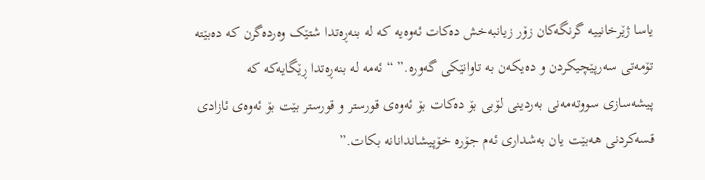یاسا ژێرخانییە گرنگەکان زۆر زیانبەخش دەکات ئەوەیە کە لە بنەڕەتدا شتێک وەردەگرن کە دەبێتە تۆمەتی سەرپێچیکردن و دەیکەن بە تاوانێکی گەورە.” “ئەمە لە بنەڕەتدا ڕێگایەکە کە پیشەسازی سووتەمەنی بەردینی لۆبی بۆ دەکات بۆ ئەوەی قورستر و قورستر بێت بۆ ئەوەی ئازادی قسەکردنی هەبێت یان بەشداری ئەم جۆرە خۆپیشاندانانە بکات.”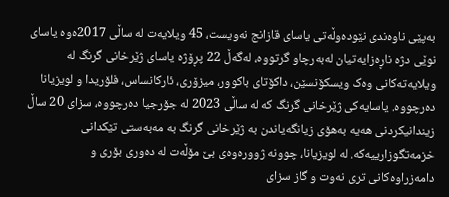بەپێی ناوەندی نێودەوڵەتی یاسای قازانج نەویست، 45 ویلایەت لە ساڵی 2017ەوە یاسای نوێی دژە ناڕەزایەتیان لەبەرچاو گرتووە، لەگەڵ 22 پڕۆژە یاسای ژێرخانی گرنگ لە ویلایەتەکانی وەک ویسکۆنسێن، داکۆتای باکوور، میزۆری، ئارکانساس، فلۆریدا و لویزیانا دەرچووە. یاسایەکی ژێرخانی گرنگ کە لە ساڵی 2023 لە جۆرجیا دەرچووە، سزای 20 ساڵ زیندانیکردنی هەیە بەهۆی زیانگەیاندن بە ژێرخانی گرنگ بە مەبەستی تێکدانی خزمەتگوزارییەکە. لە لویزیانا، چوونە ژوورەوەی بێ مۆڵەت لە دەوری بۆری و دامەزراوەکانی تری نەوت و گاز سزای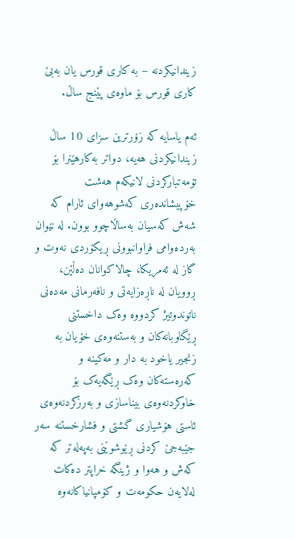زیندانیکردنە – بە کاری قورس یان بەبێ کاری قورس بۆ ماوەی پێنج ساڵ.

ئەم یاسایە کە زۆرترین سزای 10 ساڵ زیندانیکردنی هەیە، دواتر بەکارهێنرا بۆ تۆمەتبارکردنی لانیکەم هەشت خۆپیشاندەری کەشوهەوای ئارام کە شەش کەسیان بەساڵاچوو بوون. لە نێوان بەردەوامی فراوانبوونی ڕیکۆردی نەوت و گاز لە ئەمریکا، چالاکوانان دەڵێن، ڕوویان لە ناڕەزایەتی و نافەرمانی مەدەنی ناتوندوتیژ کردووە وەک داخستنی ڕێگاوبانەکان و بەستنەوەی خۆیان بە زنجیر یاخود بە دار و مەکینە و کەرەستەکان وەک ڕێگەیەک بۆ خاوکردنەوەی بیناسازی و بەرزکردنەوەی ئاستی هۆشیاری گشتی و فشارخستنە سەر جێبەجێ کردنی ڕێوشوێنی بەپەلەتر کە کەش و هەوا و ژینگە خراپتر دەکات لەلایەن حکومەت و کۆمپانیاکانەوە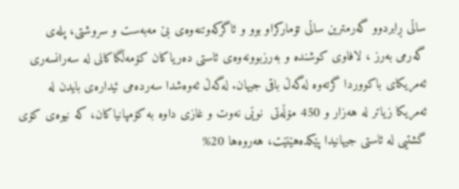ساڵی ڕابردوو گەرمترین ساڵی تۆمارکراو بوو و ئاگرکەوتنەوەی بێ مەبەست و سروشتی، پلەی گەرمی بەرز ، لافاوی کوشندە و بەرزبوونەوەی ئاستی دەریاکان کۆمەڵگاکانی لە سەرانسەری ئەمریکای باکووردا گرتەوە لەگەڵ باقی جیهان. لەگەڵ ئەوەشدا سەردەمی ئیدارەی بایدن لە ئەمریکا زیاتر لە هەزار و 450 مۆڵەتی  نوێی نەوت و غازی داوە بە کۆمپانیاکان، کە نیوەی کۆی گشتیی لە ئاستی جیهانیدا پێکدەهێنێت، هەروەها 20%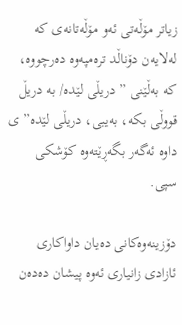زیاتر مۆڵەتی ئەو مۆڵەتانەی کە لەلایەن دۆناڵد ترەمپەوە دەرچووە، کە بەڵێنی ” دریڵی لێدە/ بە دریڵ قووڵی بکە، بەیبی، دریڵی لێدە” ی داوە ئەگەر بگەڕێتەوە کۆشکی سپی.

دۆزینەوەکانی دەیان داواکاری ئازادی زانیاری ئەوە پیشان دەدەن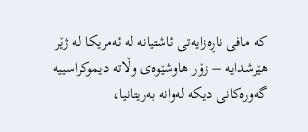کە مافی ناڕەزایەتی ئاشتیانە لە ئەمریکا لە ژێر هێرشدایە – زۆر هاوشێوەی وڵاتە دیموکراسییە گەورەکانی دیکە لەوانە بەریتانیا،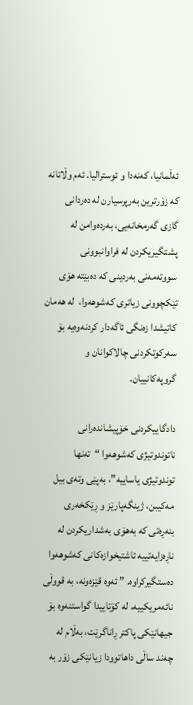ئەڵمانیا، کەنەدا و ئوسترالیا. ئەم وڵاتانە کە زۆرترین بەرپرسیارن لە دەردانی گازی گەرمخانەیی، بەردەوامن لە پشتگیریکردن لە فراوانبوونی سووتەمەنی بەردینی کە دەبێتە هۆی تێکچوونی زیاتری کەشوهەوا،  لە هەمان کاتیشدا زەنگی ئاگەدار کردنەوەیە بۆ سەرکوتکردنی چالاکوانان و گروپەکانییان.

دادگاییکردنی خۆپیشاندەرانی ناتوندوتیژی کەشوهەوا “تەنها توندوتیژی یاساییە”، بەپێی وتەی بیل مەکیبن، ژینگەپارێز و ڕێکخەری بنەڕەتی کە بەهۆی بەشداریکردن لە ناڕەزایەتییە ئاشتیخوازەکانی کەشوهەوا دەستگیرکراوە. ” ئەوە قێزەونە، بە قووڵی نائەمریکییە، لە کۆتاییدا گواستنەوە بۆ جیهانێکی پاکتر ڕاناگرێت، بەڵام لە چەند ساڵی داهاتوودا زیانێکی زۆر بە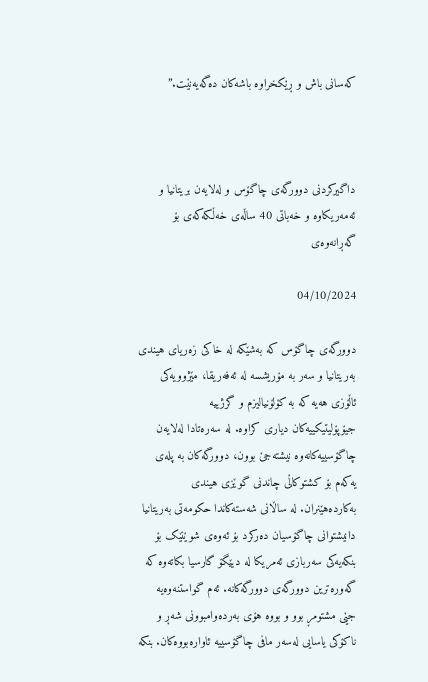کەسانی باش و ڕێکخراوە باشەکان دەگەیەنێت.”



داگیرکردنی دوورگەی چاگۆس و لەلایەن بریتانیا و ئەمەریکاوە و خەباتی 40 ساڵەی خەڵکەکەی بۆ گەڕانەوەی

04/10/2024

دوورگەی چاگۆس کە بەشێکە لە خاکی زەریای هیندی بەریتانیا و سەر بە مۆریشسە لە ئەفەریقا، مێژوویەکی ئاڵۆزی هەیە کە بە کۆلۆنیالیزم و گرژییە جیۆپۆلیتیکییەکان دیاری کراوە. لە سەرەتادا لەلایەن چاگۆسییەکانەوە نیشتەجێ بوون، دوورگەکان بە پلەی یەکەم بۆ کشتوکاڵی چاندنی گوێزی هیندی بەکاردەهێنران. لە ساڵانی شەستەکاندا حکومەتی بەریتانیا دانیشتوانی چاگۆسیان دەرکرد بۆ ئەوەی شوێنێک بۆ بنکەیەکی سەربازی ئەمریکا لە دیێگۆ گارسیا بکاتەوە کە گەورەترین دوورگەی دوورگەکانە. ئەم گواستنەوەیە جێی مشتومڕ بوو و بووە هۆی بەردەوامبوونی شەڕ و ناکۆکی یاسایی لەسەر مافی چاگۆسییە ئاوارەبووەکان. بنکە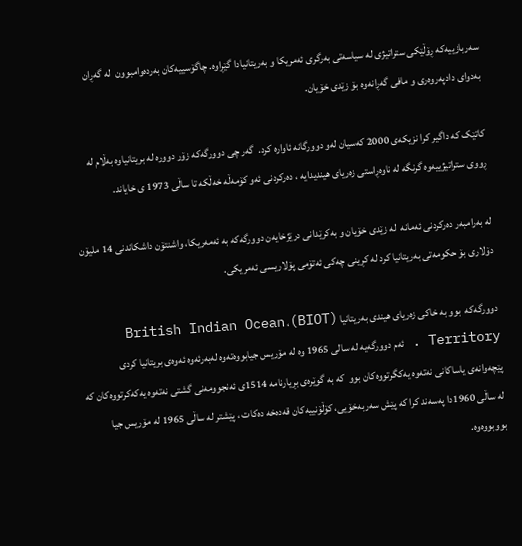سەربازییەکە ڕۆڵێکی ستراتیژی لە سیاسەتی بەرگری ئەمریکا و بەریتانیادا گێڕاوە. چاگۆسییەکان بەردەوامبوون  لە گەڕان بەدوای دادپەروەری و مافی گەڕانەوە بۆ زێدی خۆیان.

کاتێک کە داگیر کرا نزیکەی 2000 کەسیان لەو دوورگانە ئاوارە کرد.  گەر چی دوورگەکە زۆر دوورە لە بریتانیاوە بەڵام لە ڕووی ستراتیژییەوە گرنگە لە ناوەڕاستی زەریای هیندیدایە ، دەرکردنی ئەو کۆمەڵە خەڵکە تا ساڵی 1973 ی خایاند.

لە بەرامبەر دەرکردنی ئەمانە  لە زێدی خۆیان و بەکرێدانی درێژخایەن دوورگەکە بە ئەمەریکا، واشنتۆن داشکاندنی 14 ملیۆن دۆلاری بۆ حکومەتی بەریتانیا کرد لە کڕینی چەکی ئەتۆمی پۆلاریسی ئەمریکی.

دوورگەکە  بوو بە خاکی زەریای هیندی بەریتانیا (BIOT)، British Indian Ocean Territory . ئەم دوورگەیە لە سالی 1965 وە لە مۆریس جیابووەتەوە لەبەرئەوە ئەوەی بریتانیا کردی  پێچەوانەی یاساکانی نەتەوە یەکگرتووەکان بوو  کە بە گوێرەی بڕیارنامە 1514ی ئەنجوومەنی گشتی نەتەوە یەکەکرتووەکان کە لە ساڵی 1960دا پەسەند کرا کە پێش سەربەخۆیی، کۆڵۆنییەکان قەدەخە دەکات ، پێشتر لە ساڵی 1965 لە مۆریس جیا بووبووەوە.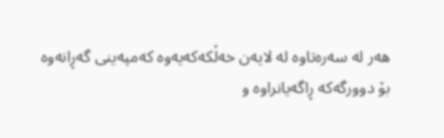هەر لە سەرەتاوە لە لایەن خەڵکەکەیەوە کەمپەینی گەڕانەوە بۆ دوورگەکە ڕاگەیانراوە و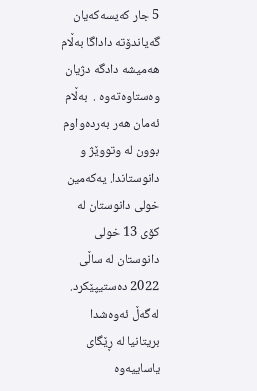5 جار کەیسەکەیان گەیاندۆتە داداگا بەڵام هەمیشە دادگە دژیان وەستاوەتەوە .  بەڵام ئەمان هەر بەردەواوم بوون لە وتووێژ و دانوستاندا. یەکەمین خولی دانوستان لە کۆی 13 خولی دانوستان لە ساڵی 2022 دەستیپێکرد. لەگەڵ ئەوەشدا بریتانیا لە ڕێگای یاساییەوە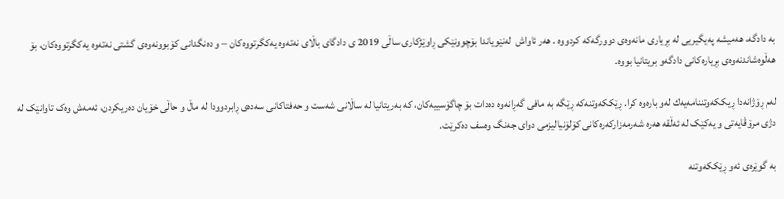بە دادگە، هەمیشە پەیگیریی لە بڕیاری مانەوەی دوورگەکە کردووە . هەر ئاواش  لەنێویاندا بۆچوونێکی ڕاوێژکاری ساڵی 2019 ی دادگای باڵای نەتەوە یەکگرتووەکان – و دەنگدانی کۆبوونەوەی گشتی نەتەوە یەکگرتووەکان، بۆ هەڵوەشاندنەوەی بڕیارەکانی دادگەو بریتانیا بووە.

لەم ڕۆژانەدا ڕیککەوتننامەیەك لەو بارەوە کرا. ڕێککەوتنەکە ڕێگە بە مافی گەڕانەوە دەدات بۆ چاگۆسییەکان، کە بەریتانیا لە ساڵانی شەست و حەفتاکانی سەدەی ڕابردوودا لە ماڵ و حاڵی خۆیان دەریکردن، ئەمەش وەک تاوانێک لە دژی مرۆڤایەتی و یەکێک لە ئەڵقە هەرە شەرمەزارکەرەکانی کۆلۆنیالیزمی دوای جەنگ وەسف دەکرێت.

بە گوێرەی ئەو ڕێککەوتنە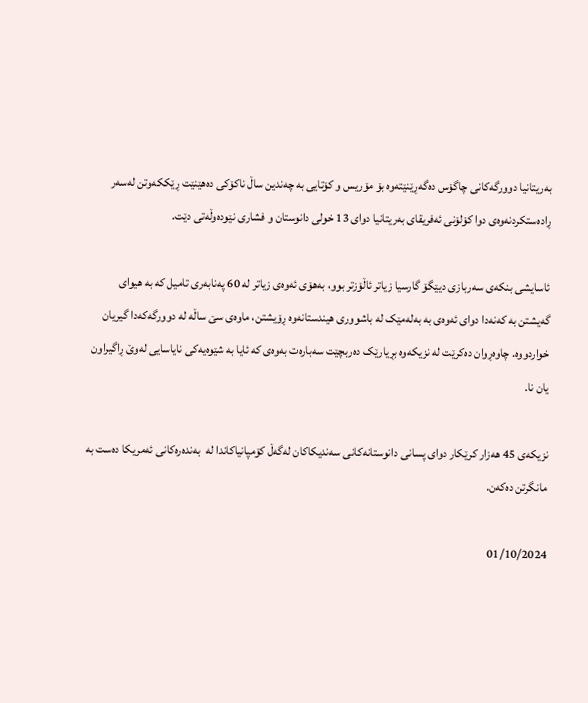بەریتانیا دوورگەکانی چاگۆس دەگەڕێنێتەوە بۆ مۆریس و کۆتایی بە چەندین ساڵ ناکۆکی دەهێنێت ڕێککەوتن لەسەر ڕادەستکردنەوەی دوا کۆلۆنی ئەفریقای بەریتانیا دوای 13 خولی دانوستان و فشاری نێودەوڵەتی دێت.

ئاسایشی بنکەی سەربازی دیێگۆ گارسیا زیاتر ئاڵۆزتر بوو، بەهۆی ئەوەی زیاتر لە 60 پەنابەری تامیل کە بە هیوای گەیشتن بە کەنەدا دوای ئەوەی بە بەلەمێک لە باشووری هیندستانەوە ڕۆیشتن، ماوەی سێ ساڵە لە دوورگەکەدا گیریان خواردووە. چاوەڕوان دەکرێت لە نزیکەوە بڕیارێک دەربچێت سەبارەت بەوەی کە ئایا بە شێوەیەکی نایاسایی لەوێ ڕاگیراون یان نا.

نزیکەی 45 هەزار کرێکار دوای پسانی دانوستانەکانی سەندیکاکان لەگەڵ کۆمپانیاکاندا لە  بەندەرەکانی ئەمریکا دەست بە مانگرتن دەکەن.

01/10/2024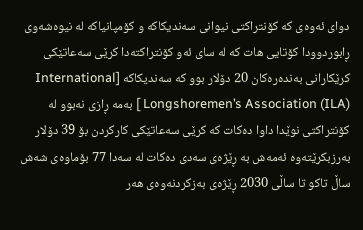دوای ئەوەی کە کۆنتراکتی نیوانی سەندیکاکە و کۆمپانیاکە لە نیوەشەوی ڕابوردوودا کۆتایی هات کە لە سای ئەو کۆنتراکتەدا کرێی سەعاتێکی کرێکارانی بەندەرەکان 20 دۆلار بوو کە سەندیکاکە [International Longshoremen’s Association (ILA) ] بەمە ڕازی نەبوو لە کۆنتراکتی نوێدا داوا دەکات کە کرێی سەعاتێکی کارکردن بۆ 39 دۆلار بەرزبکرێتەوە ئەمەش بە ڕێژەی سەدی دەکات لە سەدا 77 بۆماوەی شەش ساڵ تاکو تا ساڵی 2030 ڕێژەی بەزکردنەوەی هەر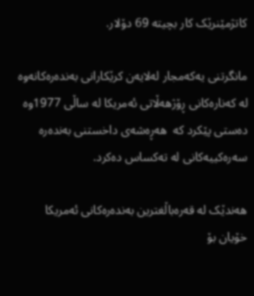کاتژمێنرێک کار بچیتە 69 دۆلار.

مانگرتنی یەکەمجار لەلایەن کرێکارانی بەندەرەکانەوە لە کەنارەکانی ڕۆژهەڵاتی ئەمریکا لە ساڵی 1977وە دەستی پێکرد کە  هەڕەشەی داخستنی بەندەرە سەرەکییەکانی لە تەکساس دەکرد.

هەندێک لە قەرەباڵغترین بەندەرەکانی ئەمریکا خۆیان بۆ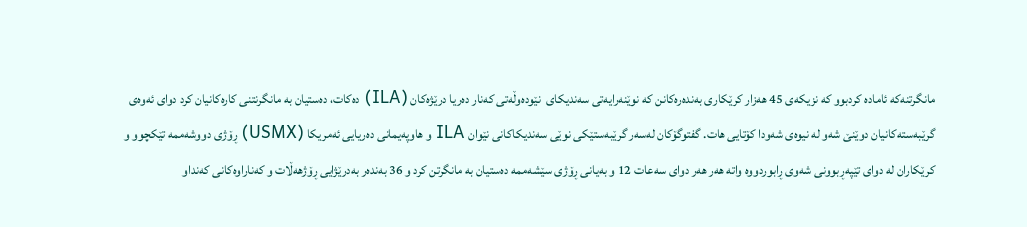مانگرتنەکە ئامادە کردبوو کە نزیکەی 45 هەزار کرێکاری بەندەرەکانن کە نوێنەرایەتی سەندیکای  نێودەوڵەتی کەنار دەریا درێژەکان (ILA) دەکات، دەستیان بە مانگرنتنی کارەکانیان کرد دوای ئەوەی گرێبەستەکانیان دوێنێ شەو لە نیوەی شەودا کۆتایی هات. گفتوگۆکان لەسەر گرێبەستێکی نوێی سەندیکاکانی نێوان ILA و هاوپەیمانی دەریایی ئەمریکا (USMX) ڕۆژی دووشەممە تێکچوو و کرێکاران لە دوای تێپەڕبوونی شەوی ڕابوردووە واتە هەر هەر دوای سەعات 12 و بەیانی ڕۆژی سێشەممە دەستیان بە مانگرتن کرد و 36 بەندەر بەدرێژایی ڕۆژهەڵات و کەناراوەکانی کەنداو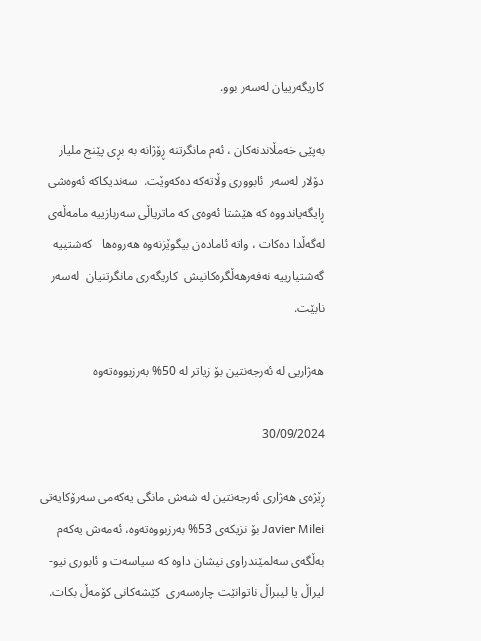کاریگەرییان لەسەر بوو.

بەپێی خەمڵاندنەکان ، ئەم مانگرتنە ڕۆژانە بە بڕی پێنج ملیار دۆلار لەسەر  ئابووری وڵاتەکە دەکەوێت.  سەندیکاکە ئەوەشی ڕایگەیاندووە کە هێشتا ئەوەی کە ماتریاڵی سەربازییە مامەڵەی لەگەڵدا دەکات ، واتە ئامادەن بیگوێزنەوە هەروەها   کەشتییە گەشتیارییە نەفەرهەڵگرەکانیش  کاریگەری مانگرتنیان  لەسەر نابێت.

هەژاریی لە ئەرجەنتین بۆ زیاتر لە 50% بەرزبووەتەوە

30/09/2024

ڕێژەی هەژاری ئەرجەنتین لە شەش مانگی یەکەمی سەرۆکایەتی Javier Milei بۆ نزیکەی 53% بەرزبووەتەوە، ئەمەش یەکەم بەڵگەی سەلمێندراوی نیشان داوە کە سیاسەت و ئابوری نیو-لیراڵ یا لیبراڵ ناتوانێت چارەسەری  کێشەکانی کۆمەڵ بکات.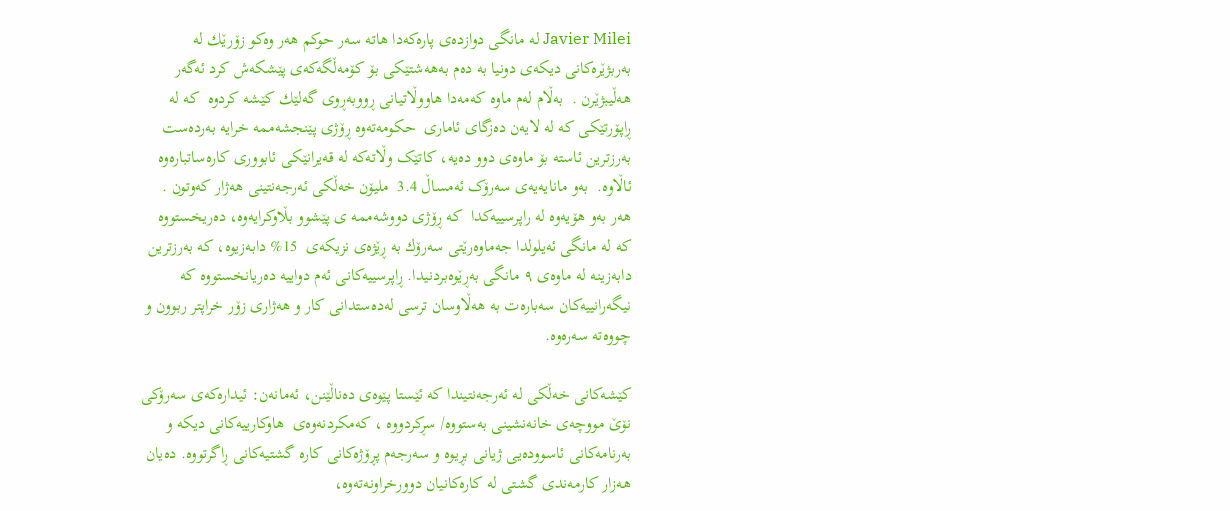Javier Milei لە مانگی دوازدەی پارەکەدا هاتە سەر حوکم هەر وەکو زۆرێك لە بەربژێرەکانی دیکەی دونیا بە دەم بەهەشتێکی بۆ کۆمەڵگەکەی پێشکەش کرد ئەگەر هەڵیبژێرن .  بەڵام لەم ماوە کەمەدا هاووڵاتیانی ڕووبەڕوی گەلێك کێشە کردوە  کە لە ڕاپۆرتێکی کە لە لایەن دەزگای ئاماری  حکومەتەوە ڕۆژی پێنجشەممە خرایە بەردەست بەرزترین ئاستە بۆ ماوەی دوو دەیە، کاتێک وڵاتەکە لە قەیرانێکی ئابووری کارەساتبارەوە ئاڵاوە.  بەو مانایەیەی سەرۆک ئەمساڵ 3.4  ملیۆن خەڵکی ئەرجەنتینی هەژار کەوتون . هەر بەو هۆیەوە لە راپرسییەکدا  کە ڕۆژی دووشەممە ی پێشوو بڵاوکرایەوە، دەریخستووە کە لە مانگی ئەیلولدا جەماوەرێتی سەرۆك بە ڕێژەی نزیکەی  15% دابەزیوە، کە بەرزترین دابەزینە لە ماوەی ٩ مانگی بەڕێوەبردنیدا. ڕاپرسییەکانی ئەم دواییە دەریانخستووە کە نیگەرانییەکان سەبارەت بە هەڵاوسان ترسی لەدەستدانی کار و هەژاری زۆر خراپتر ربوون و چووەتە سەرەوە.

کێشەکانی خەڵکی لە ئەرجەنتیندا کە ئێستا پێوەی دەناڵێنن، ئەمانەن: ئیدارەکەی سەرۆکی نۆێ مووچەی خانەنشینی بەستووە/ سڕکردووە ، کەمکردنەوەی  هاوکارییەکانی دیکە و بەرنامەکانی ئاسوودەیی ژیانی بڕیوە و سەرجەم پڕۆژەکانی کارە گشتیەکانی ڕاگرتووە. دەیان هەزار کارمەندی گشتی لە کارەکانیان دوورخراونەتەوە،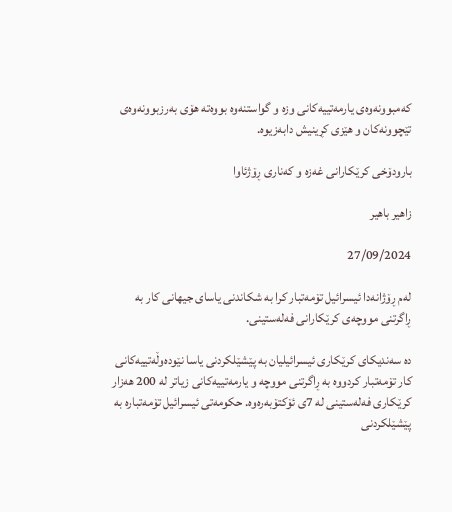کەمبوونەوەی یارمەتییەکانی وزە و گواستنەوە بووەتە هۆی بەرزبوونەوەی تێچوونەکان و هێزی کڕینیش دابەزیوە.

بارودۆخی کرێکارانی غەزە و کەناری ڕۆژئاوا

زاهیر باهیر

27/09/2024

لەم ڕۆژانەدا ئیسرائیل تۆمەتبار کرا بە شکاندنی یاسای جیهانی کار بە ڕاگرتنی مووچەی کرێکارانی فەلەستینی.

دە سەندیکای کرێکاری ئیسرائیلیان بە پێشێلکردنی یاسا نێودەوڵەتییەکانی کار تۆمەتبار کردووە بە ڕاگرتنی مووچە و یارمەتییەکانی زیاتر لە 200 هەزار کرێکاری فەلەستینی لە 7ی ئۆکتۆبەرەوە. حکومەتی ئیسرائیل تۆمەتبارە بە پێشێلکردنی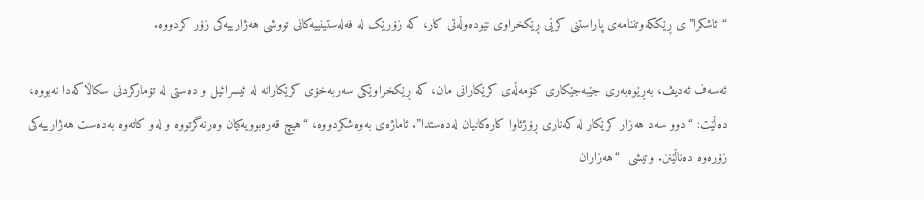“ئاشکرا”ی ڕێککەوتننامەی پاراستنی کرێی ڕێکخراوی نێودەوڵەتی کار، کە زۆرێک لە فەلەستینییەکانی تووشی هەژارییەکی زۆر کردووە.

ئەسەف ئەدیڤ، بەڕێوەبەری جێبەجێکاری کۆمەڵەی کرێکارانی مان، کە ڕێکخراوێکی سەربەخۆی کرێکارانە لە ئیسرائیل و دەستی لە تۆمارکردنی سکاڵاکەدا نەبووە، دەڵێت: “دوو سەد هەزار کرێکار لە کەناری ڕۆژئاوا کارەکانیان لەدەستدا”. ئاماژەی بەوەشکردووە، “هیچ قەرەبوویەکیان وەرنەگرتووە و لەو کاتەوە بەدەست هەژارییەکی زۆرەوە دەناڵێنن. وتیشی  “هەزاران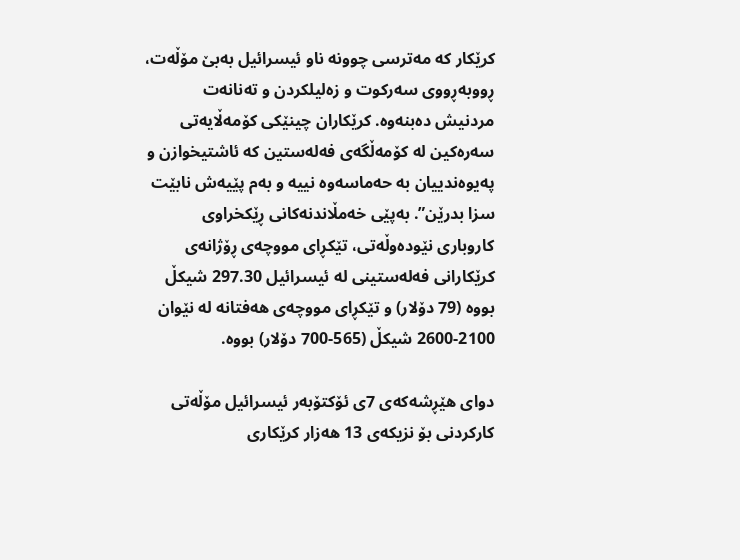کرێکار کە مەترسی چوونە ناو ئیسرائیل بەبێ مۆڵەت، ڕووبەڕووی سەرکوت و زەلیلکردن و تەنانەت مردنیش دەبنەوە. کرێکاران چینێکی کۆمەڵایەتی سەرەکین لە کۆمەڵگەی فەلەستین کە ئاشتیخوازن و پەیوەندییان بە حەماسەوە نییە و بەم پێیەش نابێت سزا بدرێن”. بەپێی خەمڵاندنەکانی ڕێکخراوی کاروباری نێودەوڵەتی، تێکڕای مووچەی ڕۆژانەی کرێکارانی فەلەستینی لە ئیسرائیل 297.30 شیکڵ بووە (79 دۆلار) و تێکڕای مووچەی هەفتانە لە نێوان 2100-2600 شیکڵ (565-700 دۆلار) بووە.

دوای هێڕشەکەی 7ی ئۆکتۆبەر ئیسرائیل مۆڵەتی کارکردنی بۆ نزیکەی 13 هەزار کرێکاری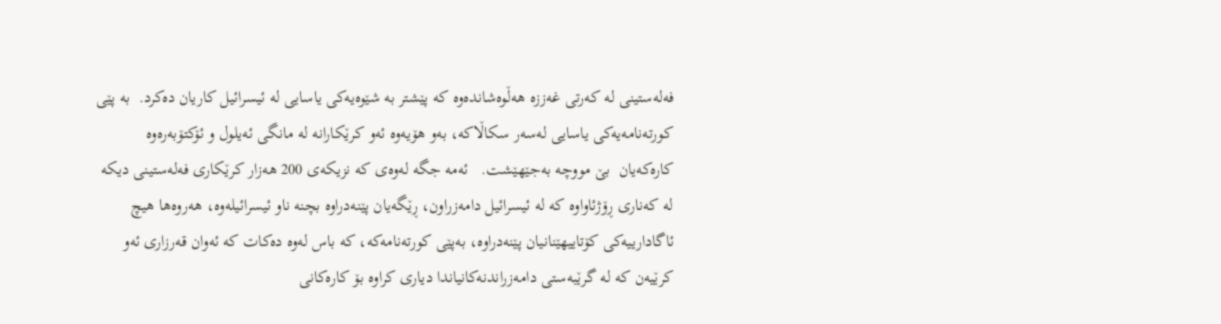فەلەستینی لە کەرتی غەززە هەڵوەشاندەوە کە پێشتر بە شێوەیەکی یاسایی لە ئیسرائیل کاریان دەکرد.  بە پێی کورتەنامەیەکی یاسایی لەسەر سکاڵاکە، بەو هۆیەوە ئەو کرێکارانە لە مانگی ئەیلول و ئۆکتۆبەرەوە کارەکەیان  بێ مووچە بەجێهێشت.   ئەمە جگە لەوەی کە نزیکەی 200 هەزار کرێکاری فەلەستینی دیکە لە کەناری ڕۆژئاواوە کە لە ئیسرائیل دامەزراون، ڕێگەیان پێنەدراوە بچنە ناو ئیسرائیلەوە، هەروەها هیچ ئاگادارییەکی کۆتاییهێنانیان پێنەدراوە، بەپێی کورتەنامەکە، کە باس لەوە دەکات کە ئەوان قەرزاری ئەو کرێیەن کە لە گرێبەستی دامەزراندنەکانیاندا دیاری کراوە بۆ کارەکانی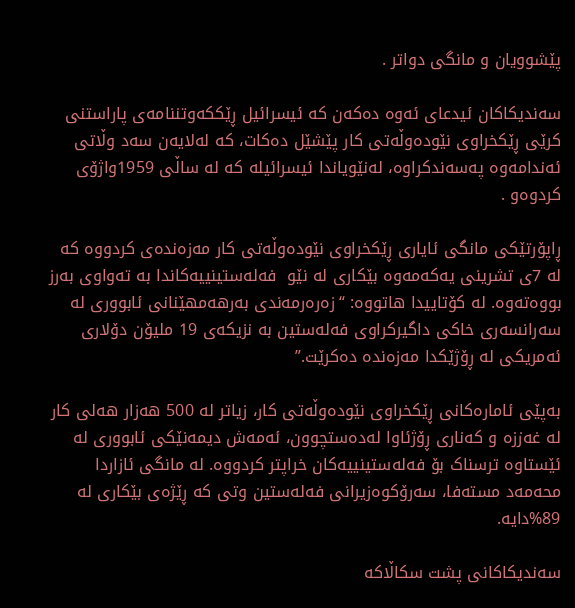پێشوویان و مانگی دواتر .

سەندیکاکان ئیدعای ئەوە دەکەن کە ئیسرائیل ڕێککەوتننامەی پاراستنی کرێی ڕێکخراوی نێودەوڵەتی کار پێشێل دەکات، کە لەلایەن سەد وڵاتی ئەندامەوە پەسەندکراوە، لەنێویاندا ئیسرائیلە کە لە ساڵی 1959واژۆی کردوەو .

ڕاپۆرتێکی مانگی ئایاری ڕێکخراوی نێودەوڵەتی کار مەزەندەی کردووە کە لە 7ی تشرینی یەکەمەوە بێکاری لە نێو  فەلەستینییەکاندا بە تەواوی بەرز بووەتەوە. لە کۆتاییدا هاتووە: “زەرەرمەندی بەرهەمهێنانی ئابووری لە سەرانسەری خاکی داگیرکراوی فەلەستین بە نزیکەی 19 ملیۆن دۆلاری ئەمریکی لە ڕۆژێکدا مەزەندە دەکرێت.”

بەپێی ئامارەکانی ڕێکخراوی نێودەوڵەتی کار، زیاتر لە 500 هەزار هەلی کار لە غەززە و کەناری ڕۆژئاوا لەدەستچوون، ئەمەش دیمەنێکی ئابووری لە ئێستاوە ترسناک بۆ فەلەستینییەکان خراپتر کردووە. لە مانگی ئازاردا محەمەد مستەفا، سەرۆکوەزیرانی فەلەستین وتی کە ڕێژەی بێکاری لە 89%دایە.

سەندیکاکانی پشت سکاڵاکە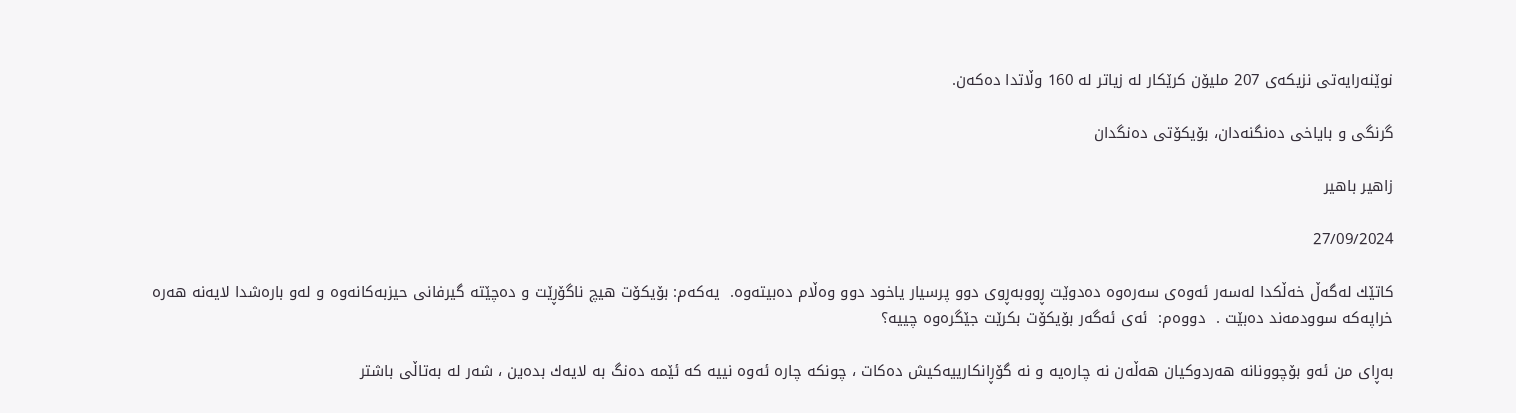نوێنەرایەتی نزیکەی 207 ملیۆن کرێکار لە زیاتر لە 160 وڵاتدا دەکەن.

گرنگی و بایاخی دەنگنەدان، بۆیکۆتی دەنگدان

زاهیر باهیر

27/09/2024

کاتێك لەگەڵ خەڵکدا لەسەر ئەوەی سەرەوە دەدوێت ڕووبەڕوی دوو پرسیار یاخود دوو وەڵام دەبیتەوە.  یەکەم: بۆیکۆت هیچ ناگۆڕێت و دەچێتە گیرفانی حیزبەکانەوە و لەو بارەشدا لایەنە هەرە خراپەکە سوودمەند دەبێت .  دووەم:  ئەی ئەگەر بۆیکۆت بکرێت جێگرەوە چییە؟

بەڕای من ئەو بۆچوونانە هەردوکیان هەڵەن نە چارەیە و نە گۆڕانکارییەکیش دەکات ، چونکە چارە ئەوە نییە کە ئێمە دەنگ بە لایەك بدەین ، شەر لە بەتاڵی باشتر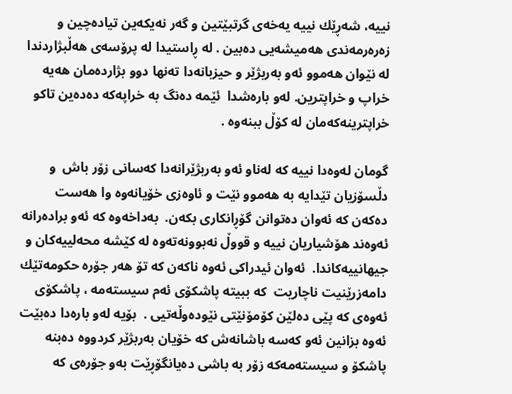نییە، شەڕێك نییە یەخەی گرتبێتین و گەر نەیکەین تیادەچین و زەرەرمەندی هەمیشەیی دەبین . لە ڕاستیدا لە پرۆسەی هەڵبژاردندا لە نێوان هەموو ئەو بەربژێر و حیزبانەدا تەنها دوو بژاردەمان هەیە خراپ و خراپترین. لەو بارەشدا  ئێمە دەنگ بە خراپەکە دەدەین تاکو خراپترینەکەمان لە کۆڵ ببنەوە .

گومان لەوەدا نییە کە لەناو ئەو بەربژێرانەدا کەسانی زۆر باش  و دڵسۆزیان تێدایە بە هەموو نێت و ئاوەزی خۆیانەوە وا هەست دەکەن کە ئەوان دەتوانن گۆڕانکاری بکەن.  بەداخەوە کە ئەو برادەرانە ئەوەند هۆشیاریان نییە و قووڵ نەبوونەتەوە لە کێشە محەلییەکان و جیهانییەکاندا.  ئەوان ئیدراکی ئەوە ناکەن کە تۆ هەر جۆرە حکومەتێك دامەزرێنیت ناچاریت  کە ببیتە پاشکۆی ئەم سیستەمە ، پاشکۆی ئەوەی کە پێی دەلێن کۆمۆنێتی نێودەوڵەتیی .  بۆیە لەو بارەدا دەبێت ئەوە بزانین ئەو کەسە باشانەش کە خۆیان بەربژێر کردووە دەبنە پاشکۆ و سیستەمەکە زۆر بە باشی دەیانگۆڕێت بەو جۆرەی کە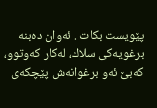پێویست بکات . ئەوان دەبنە برغویەکی سلاك، لەکار کەوتوو، کەبێ ئەو برغوانەش پێچکەی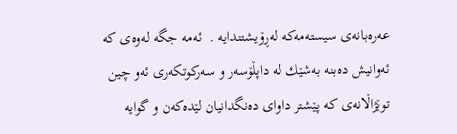عەرەبانەی سیستەمەکە لەڕۆیشتندایە .  ئەمە جگە لەوەی کە ئەوانیش دەبنە بەشێك لە داپڵۆسەر و سەرکوتکەری ئەو چین توێژاڵانەی کە پێشتر داوای دەنگدانیان لێدەکەن و گوایە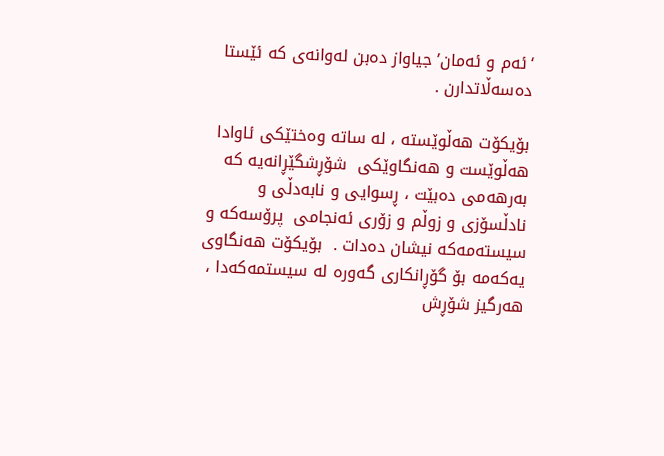‘ئەم و ئەمان’ جیاواز دەبن لەوانەی کە ئێستا دەسەڵاتدارن .

بۆیکۆت هەڵوێستە ، لە ساتە وەختێکی ئاوادا هەڵوێست و هەنگاوێکی  شۆڕشگێڕانەیە کە بەرهەمی دەبێت ، ڕسوایی و نابەدڵی و نادڵسۆزی و زوڵم و زۆری ئەنجامی  پرۆسەکە و سیستەمەکە نیشان دەدات .  بۆیکۆت هەنگاوی یەکەمە بۆ گۆڕانکاری گەورە لە سیستمەکەدا ، هەرگیز شۆڕش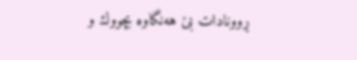ڕوونادات بێ هەنگاوە بچووك و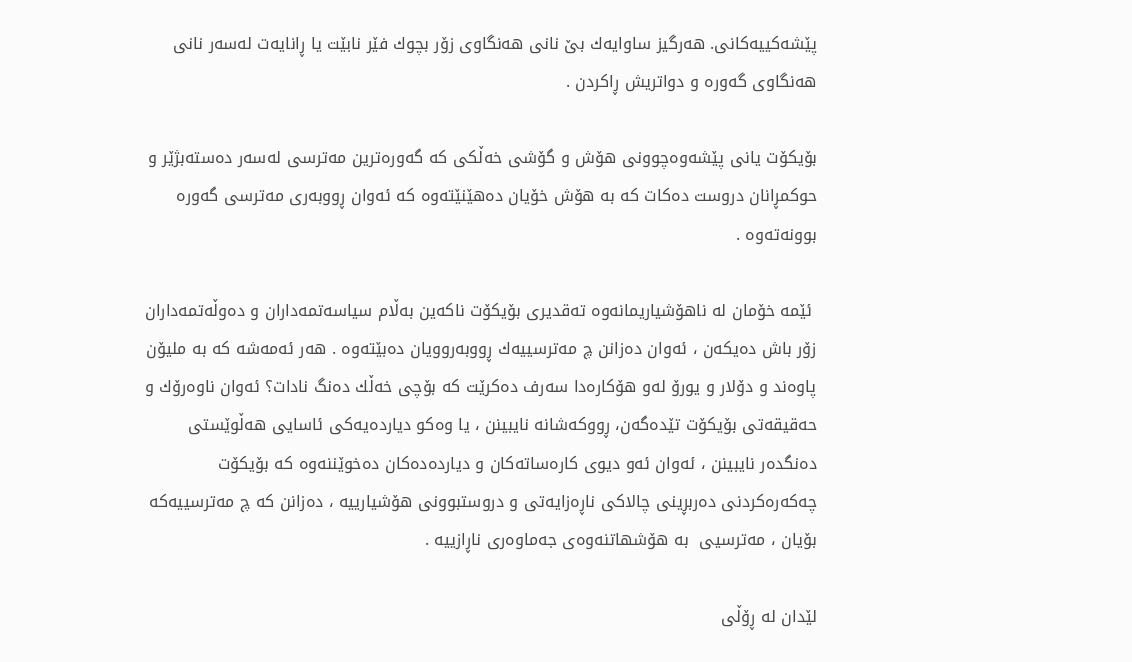پێشەکییەکانی. هەرگیز ساوایەك بێ نانی هەنگاوی زۆر بچوك فێر نابێت یا ڕانایەت لەسەر نانی هەنگاوی گەورە و دواتریش ڕاکردن .

بۆیکۆت یانی پێشەوەچوونی هۆش و گۆشی خەڵکی کە گەورەترین مەترسی لەسەر دەستەبژێر و حوکمڕانان دروست دەکات کە بە هۆش خۆیان دەهێنێتەوە کە ئەوان ڕووبەری مەترسی گەورە بوونەتەوە .

 ئێمە خۆمان لە ناهۆشیاریمانەوە تەقدیری بۆیکۆت ناکەین بەڵام سیاسەتمەداران و دەوڵەتمەداران زۆر باش دەیکەن ، ئەوان دەزانن چ مەترسییەك ڕووبەروویان دەبێتەوە . هەر ئەمەشە کە بە ملیۆن پاوەند و دۆلار و یورۆ لەو هۆکارەدا سەرف دەکرێت کە بۆچی خەڵك دەنگ نادات؟ ئەوان ناوەرۆك و حەقیقەتی بۆیکۆت تێدەگەن، ڕووکەشانە نایبینن ، یا وەکو دیاردەیەکی ئاسایی هەڵوێستی دەنگدەر نایبینن ، ئەوان ئەو دیوی کارەساتەکان و دیاردەدەکان دەخوێننەوە کە بۆیکۆت چەکەرەکردنی دەربڕینی چالاکی ناڕەزایەتی و دروستبوونی هۆشیارییە ، دەزانن کە چ مەترسییەکە بۆیان ، مەترسیی  بە هۆشهاتنەوەی جەماوەری ناڕازییە .

لێدان لە ڕۆڵی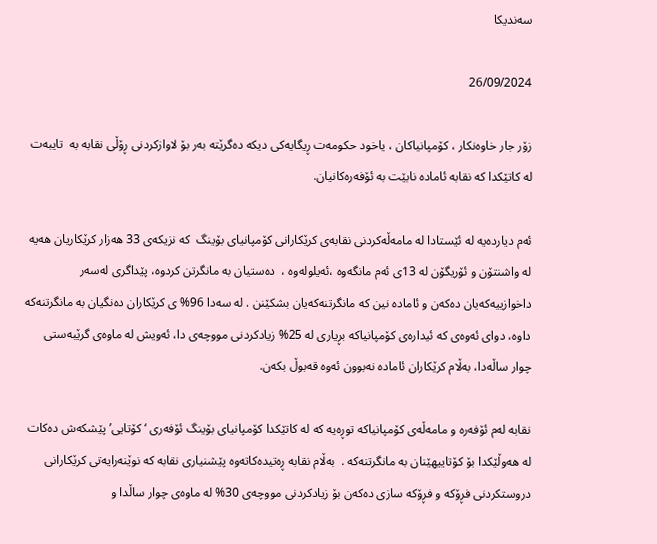سەندیکا

26/09/2024

زۆر جار خاوەنکار ، کۆمپانیاکان ، یاخود حکومەت ڕیگایەکی دیکە دەگرێتە بەر بۆ لاوازکردنی ڕۆڵی نقابە بە  تایبەت لە کاتێکدا کە نقابە ئامادە نابێت بە ئۆفەرەکانیان.

ئەم دیاردەیە لە ئێستادا لە مامەڵەکردنی نقابەی کرێکارانی کۆمپانیای بۆینگ  کە نزیکەی 33 هەزار کرێکاریان هەیە لە واشنتۆن و ئۆریگۆن لە 13ی ئەم مانگەوە ،ئەیلولەوە ،  دەستیان بە مانگرتن کردوە، پێداگری لەسەر داخوازییەکەیان دەکەن و ئامادە نین کە مانگرتنەکەیان بشکێنن . لە سەدا 96% ی کرێکاران دەنگیان بە مانگرتنەکە داوە، دوای ئەوەی کە ئیدارەی کۆمپانیاکە بڕیاری لە 25% زیادکردنی مووچەی دا، ئەویش لە ماوەی گرێبەستی چوار ساڵەدا، بەڵام کرێکاران ئامادە نەبوون ئەوە قەبوڵ بکەن.

نقابە لەم ئۆفەرە و مامەڵەی کۆمپانیاکە توڕەیە کە لە کاتێکدا کۆمپانیای بۆینگ ئۆفەری ‘کۆتایی’ پێشکەش دەکات لە هەوڵێکدا بۆ کۆتاییهێنان بە مانگرتنەکە .  بەڵام نقابە ڕەتیدەکاتەوە پێشنیاری نقابە کە نوێنەرایەتی کرێکارانی دروستکردنی فڕۆکە و فڕۆکە سازی دەکەن بۆ زیادکردنی مووچەی 30% لە ماوەی چوار ساڵدا و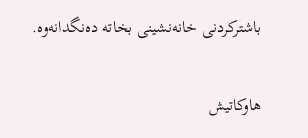باشترکردنی خانەنشینی بخاتە دەنگدانەوە.

هاوکاتیش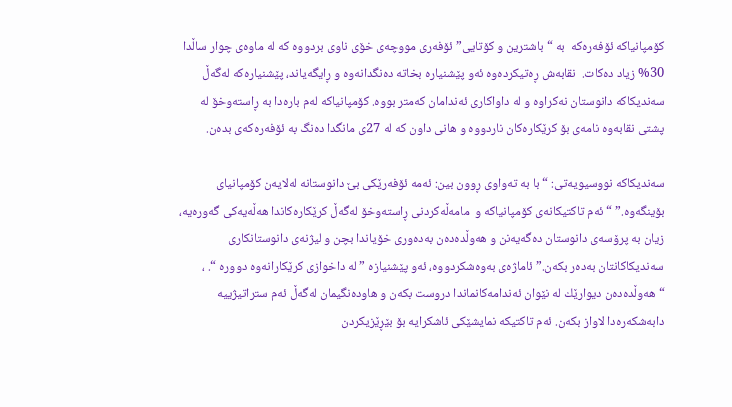کۆمپانیاکە ئۆفەرەکە  بە “باشترین و کۆتایی” ئۆفەری مووچەی خۆی ناوی بردووە کە لە ماوەی چوار ساڵدا 30% زیاد دەکات.  نقابەش ڕەتیکردەوە ئەو پێشنیارە بخاتە دەنگدانەوە و ڕایگەیاند، پێشنیارەکە لەگەڵ سەندیکاکە دانوستان نەکراوە و لە داواکاری ئەندامان کەمتر بووە. کۆمپانیاکە لەم بارەدا بە ڕاستەوخۆ لە پشتی نقابەوە نامەی بۆ کرێکارەکان ناردووە و هانی داون کە لە 27ی مانگدا دەنگ بە ئۆفەرەکەی بدەن.

سەندیکاکە نووسیویەتی: “با بە تەواوی ڕوون بین: ئەمە ئۆفەرێکی بێ دانوستانە لەلایەن کۆمپانیای بۆینگەوە.” “ئەم تاکتیکانەی کۆمپانیاکە و  مامەڵەکردنی ڕاستەوخۆ لەگەڵ کرێکارەکاندا هەڵەیەکی گەورەیە، زیان بە پرۆسەی دانوستان دەگەیەنن و هەوڵدەدەن بەدەوری خۆیاندا بچن و لیژنەی دانوستانکاری سەندیکاکانتان بەدەر بکەن.” ئاماژەی بەوەشکردووە، ئەو پێشنیازە ” لە داخوازی کرێکارانەوە دوورە “. ، “هەوڵدەدەن دیوارێك لە نێوان ئەندامەکانماندا دروست بکەن و هاودەنگیمان لەگەڵ ئەم ستراتیژییە دابەشکەرەدا لاواز بکەن. ئەم تاکتیکە نمایشێکی ئاشکرایە بۆ بێڕێزیکردن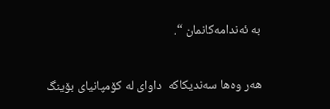بە ئەندامەکانمان “.

هەر وەها سەندیکاکە  داوای لە کۆمپانیای بۆینگ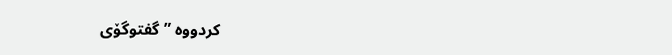کردووە ” گفتوگۆی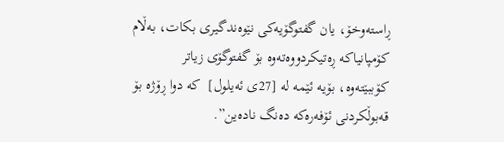ڕاستەوخۆ، یان گفتوگۆیەکی نێوەندگیری بکات، بەڵام کۆمپانیاکە ڕەتیکردووەتەوە بۆ گفتوگۆی زیاتر کۆببێتەوە، بۆیە ئێمە لە [27ی ئەیلول]  کە دوا ڕۆژە بۆ قەبوڵکردنی ئۆفەرەکە دەنگ نادەین”.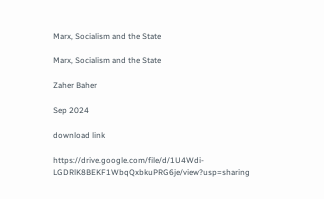Marx, Socialism and the State

Marx, Socialism and the State

Zaher Baher

Sep 2024

download link

https://drive.google.com/file/d/1U4Wdi-LGDRlK8BEKF1WbqQxbkuPRG6je/view?usp=sharing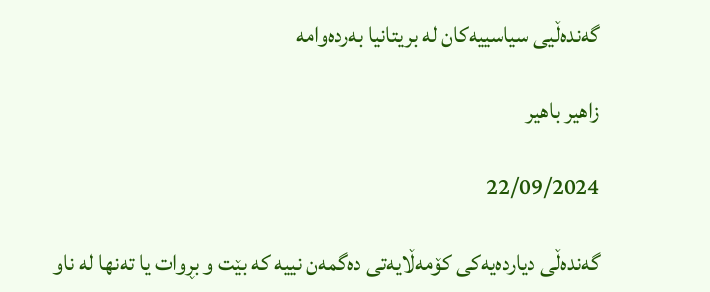گەندەڵیی سیاسییەکان لە بریتانیا بەردەوامە

زاهیر باهیر

22/09/2024

گەندەڵی دیاردەیەکی کۆمەڵایەتی دەگمەن نییە کە بێت و بڕوات یا تەنها لە ناو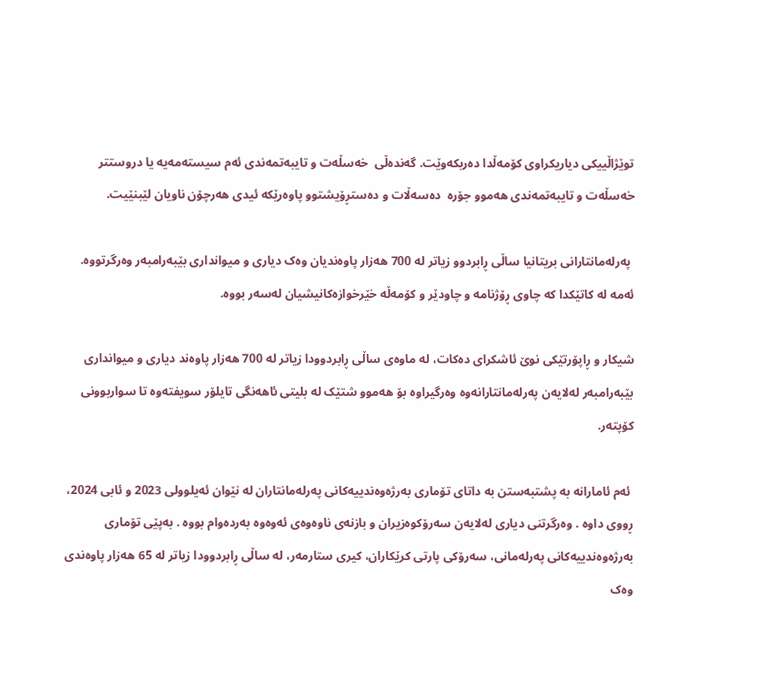توێژاڵییکی دیاریکراوی کۆمەڵدا دەربکەوێت. گەندەڵی  خەسڵەت و تایبەتمەندی ئەم سیستەمەیە یا دروستتر خەسڵەت و تایبەتمەندی هەموو جۆرە  دەسەڵات و دەستڕۆیشتوو پاوەرێکە ئیدی هەرچۆن ناویان لێبنێیت.

 پەرلەمانتارانی بریتانیا ساڵی ڕابردوو زیاتر لە 700 هەزار پاوەندیان وەک دیاری و میوانداری بێبەرامبەر وەرگرتووە. ئەمە لە کاتێکدا کە چاوی ڕۆژنامە و چاودێر و کۆمەڵە خێرخوازەکانیشیان لەسەر بووە.

شیکار و ڕاپۆرتێکی نوێ ئاشکرای دەکات، لە ماوەی ساڵی ڕابردوودا زیاتر لە 700 هەزار پاوەند دیاری و میوانداری بێبەرامبەر لەلایەن پەرلەمانتارانەوە وەرگیراوە بۆ هەموو شتێک لە بلیتی ئاهەنگی تایلۆر سویفتەوە تا سواربوونی کۆپتەر.

 ئەم ئامارانە بە پشتبەستن بە داتای تۆماری بەرژەوەندییەکانی پەرلەمانتاران لە نێوان ئەیلوولی 2023 و ئابی 2024، ڕووی داوە . وەرگرتنی دیاری لەلایەن سەرۆکوەزیران و بازنەی ناوەوەی ئەوەوە بەردەوام بووە . بەپێی تۆماری بەرژەوەندییەکانی پەرلەمانی، سەرۆکی پارتی کرێکاران، کیری ستارمەر، لە ساڵی ڕابردوودا زیاتر لە 65 هەزار پاوەندی وەک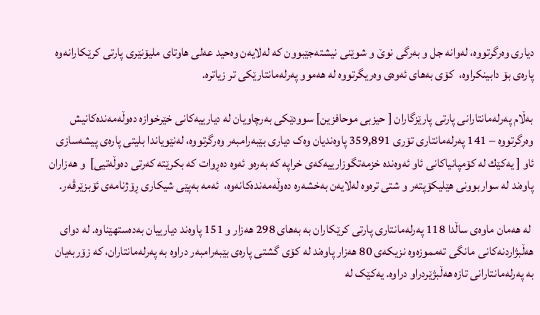دیاری وەرگرتووە، لەوانە جل و بەرگی نوێ و شوێنی نیشتەجێبوون کە لەلایەن وەحید عەلی هاوتای ملیۆنێری پارتی کرێکارانەوە پارەی بۆ دابینکراوە،  کۆی بەهای ئەوەی وەریگرتووە لە هەموو پەرلەمانتارێکی تر زیاترە.

بەڵام پەرلەمانتارانی پارتی پارێزگاران [ حیزبی موحافزین] سوودێکی بەرچاویان لە دیارییەکانی خێرخوازە دەوڵەمەندەکانیش وەرگرتووە – 141 پەرلەمانتاری تۆری 359,891 پاوەندیان وەک دیاری بێبەرامبەر وەرگرتووە، لەنێویاندا بلیتی پارەی پیشەسازی ئاو [ یەکێك لە کۆمپانیاکانی ئاو ئەوەندە خزمەتگوزارییەکەی خراپە کە بەرەو ئەوە دەڕوات کە بکرێتە کەرتی دەوڵەتیی]  و هەزاران پاوەند لە سواربوونی هێلیکۆپتەر و شتی ترەوە لەلایەن بەخشەرە دەوڵەمەندەکانەوە،  ئەمە بەپێی شیکاری ڕۆژنامەی ئۆبزێرڤەر.

 لە هەمان ماوەی ساڵدا 118 پەرلەمانتاری پارتی کرێکاران بە بەهای 298 هەزار و 151 پاوەند دیارییان بەدەستهێناوە. لە دوای هەڵبژاردنەکانی مانگی تەمموزەوە نزیکەی 80 هەزار پاوەند لە کۆی گشتی پارەی بێبەرامبەر دراوە بە پەرلەمانتاران، کە زۆربەیان بە پەرلەمانتارانی تازە هەڵبژێردراو دراوە. یەکێک لە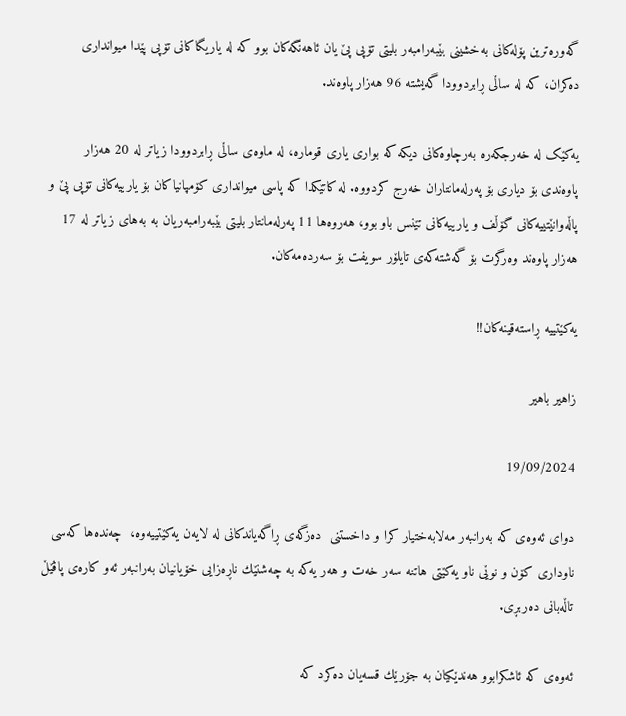گەورەترین پۆلەکانی بەخشینی بێبەرامبەر بلیتی تۆپی پێ یان ئاهەنگەکان بوو کە لە یاریگاکانی تۆپی پێدا میوانداری دەکران، کە لە ساڵی ڕابردوودا گەیشتە 96 هەزار پاوەند.

یەکێک لە خەرجکەرە بەرچاوەکانی دیکە کە بواری یاری قومارە، لە ماوەی ساڵی ڕابردوودا زیاتر لە 20 هەزار پاوەندی بۆ دیاری بۆ پەرلەمانتاران خەرج کردووە. لە کاتێکدا کە پاسی میوانداری کۆمپانیاکان بۆ یارییەکانی تۆپی پێ و پاڵەوانێتییەکانی گۆڵف و یارییەکانی تێنس باو بوو، هەروەها 11 پەرلەمانتار بلیتی بێبەرامبەریان بە بەهای زیاتر لە 17 هەزار پاوەند وەرگرت بۆ گەشتەکەی تایلۆر سویفت بۆ سەردەمەکان.

یەکێتییە ڕاستەقینەکان!!

زاهیر باهیر

19/09/2024

دوای ئەوەی کە بەرانبەر مەلابەختیار کرا و داخستنی  دەزگەی ڕاگەیاندکانی لە لایەن یەکێتییەوە،  چەندەها کەسی ناوداری کۆن و نوێی ناو یەکێتی هاتنە سەر خەت و هەر یەکە بە چەشنێك ناڕەزایی خۆیانیان بەرانبەر ئەو کارەی پاڤێڵ تاڵەبانی دەربڕی.

ئەوەی کە ئاشکرابوو هەندێکیان بە جۆرێك قسەیان دەکرد کە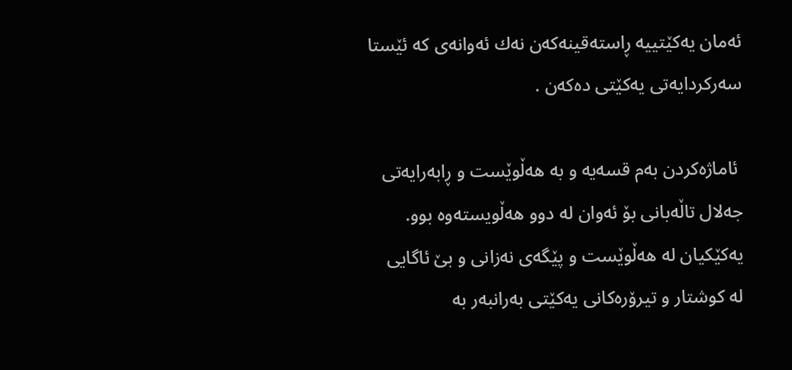ئەمان یەکێتییە ڕاستەقینەکەن نەك ئەوانەی کە ئێستا سەرکردایەتی یەکێتی دەکەن .

 ئاماژەکردن بەم قسەیە و بە هەڵوێست و ڕابەرایەتی جەلال تاڵەبانی بۆ ئەوان لە دوو هەڵویستەوە بوو.  یەکێکیان لە هەڵوێست و پێگەی نەزانی و بێ ئاگایی لە کوشتار و تیرۆرەکانی یەکێتی بەرانبەر بە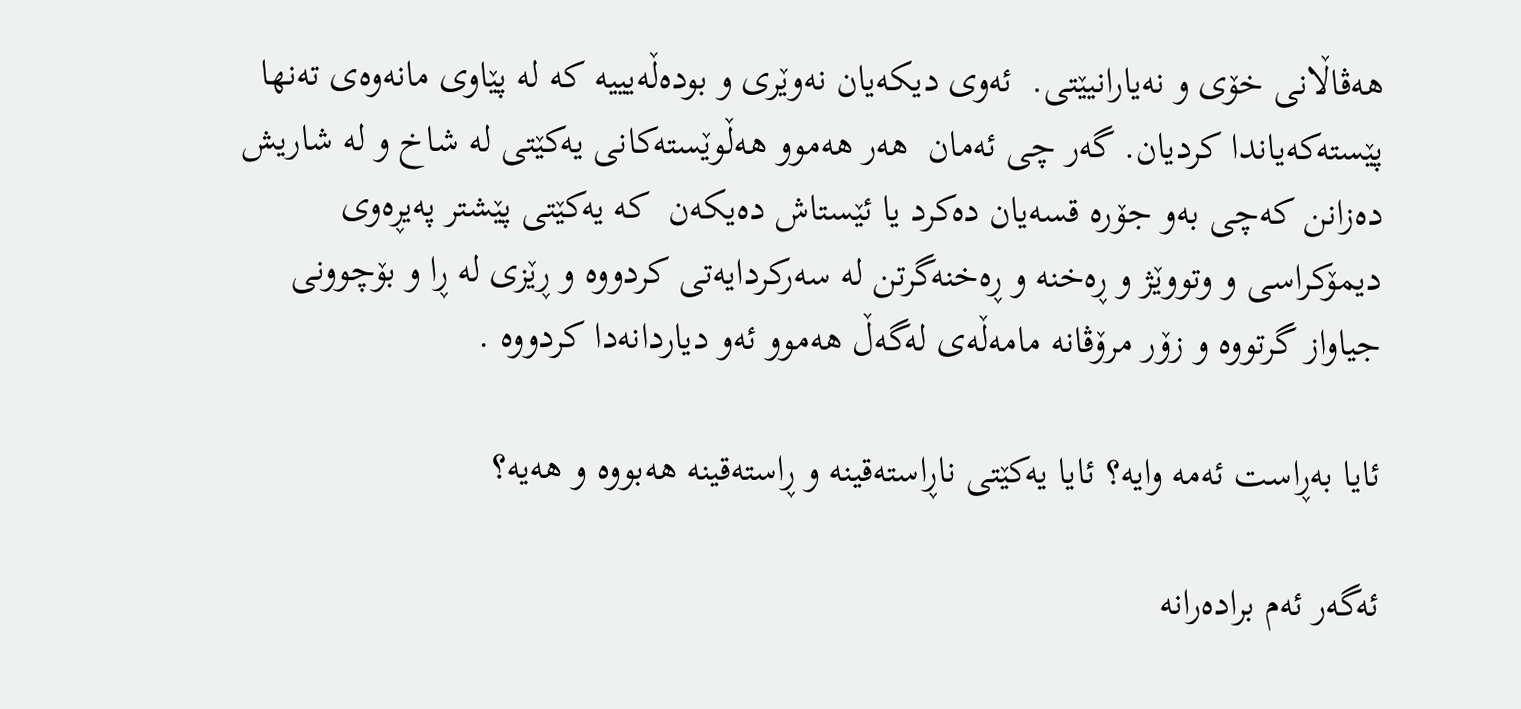هەڤاڵانی خۆی و نەیارانیێتی.  ئەوی دیکەیان نەوێری و بودەڵەیییە کە لە پێاوی مانەوەی تەنها پێستەکەیاندا کردیان. گەر چی ئەمان  هەر هەموو هەڵوێستەکانی یەکێتی لە شاخ و لە شاریش دەزانن کەچی بەو جۆرە قسەیان دەکرد یا ئێستاش دەیکەن  کە یەکێتی پێشتر پەیڕەوی دیمۆکراسی و وتووێژ و ڕەخنە و ڕەخنەگرتن لە سەرکردایەتی کردووە و ڕێزی لە ڕا و بۆچوونی جیاواز گرتووە و زۆر مرۆڤانە مامەڵەی لەگەڵ هەموو ئەو دیاردانەدا کردووە .

ئایا بەڕاست ئەمە وایە؟ ئایا یەکێتی ناڕاستەقینە و ڕاستەقینە هەبووە و هەیە؟

ئەگەر ئەم برادەرانە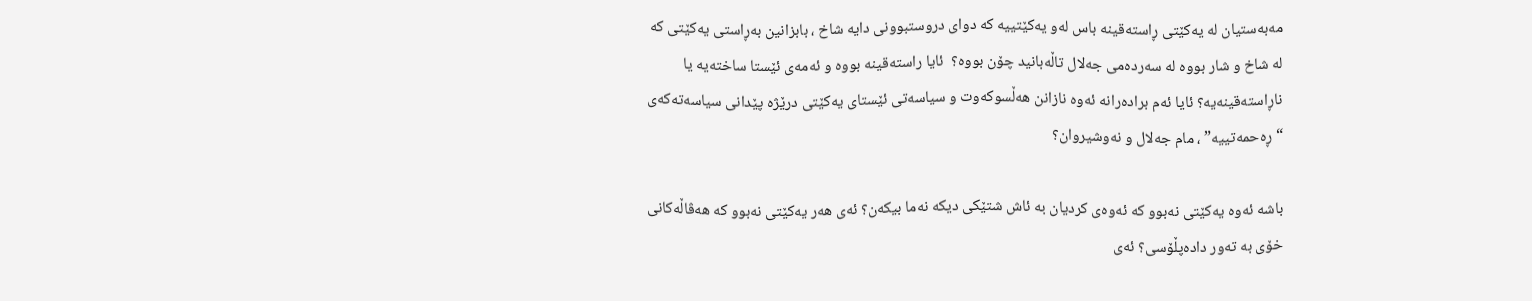مەبەستیان لە یەکێتی ڕاستەقینە باس لەو یەکێتییە کە دوای دروستبوونی دایە شاخ ، بابزانین بەڕاستی یەکێتی کە لە شاخ و شار بووە لە سەردەمی جەلال تاڵەبانید چۆن بووە؟  ئایا راستەقینە بووە و ئەمەی ئێستا ساختەیە یا ناڕاستەقینەیە؟ ئایا ئەم برادەرانە ئەوە نازانن هەڵسوکەوت و سیاسەتی ئێستای یەکێتی درێژە پێدانی سیاسەتەکەی “ڕەحمەتییە” ، مام جەلال و نەوشیروان؟

باشە ئەوە یەکێتی نەبوو کە ئەوەی کردیان بە ئاش شتێکی دیکە نەما بیکەن؟ ئەی هەر یەکێتی نەبوو کە هەڤاڵەکانی خۆی بە تەور دادەپڵۆسی؟ ئەی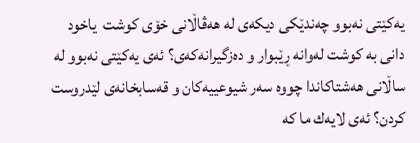یەکێتی نەبوو چەندێکی دیکەی لە هەڤاڵانی خۆی کوشت  یاخود دانی بە کوشت لەوانە ڕێبوار و دەزگیرانەکەی؟ ئەی یەکێتی نەبوو لە ساڵانی هەشتاکاندا چووە سەر شیوعییەکان و قەسابخانەی لێدروست کردن؟ ئەی لایەك ما کە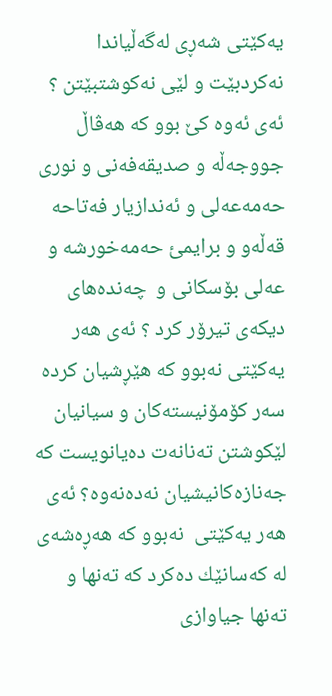یەکێتی شەڕی لەگەڵیاندا نەکردبێت و لێی نەکوشتبێتن ؟ ئەی ئەوە کێ بوو کە هەڤاڵ جووجەڵە و صدیقەفەنی و نوری حەمەعەلی و ئەندازیار فەتاحە قەڵەو و برایمئ حەمەخورشە و عەلی بۆسکانی و  چەندەهای دیکەی تیرۆر کرد ؟ ئەی هەر یەکێتی نەبوو کە هێڕشیان کردە سەر کۆمۆنیستەکان و سیانیان لێکوشتن تەنانەت دەیانویست کە جەنازەکانیشیان نەدەنەوە؟ ئەی هەر یەکێتی  نەبوو کە هەڕەشەی لە کەسانێك دەکرد کە تەنها و تەنها جیاوازی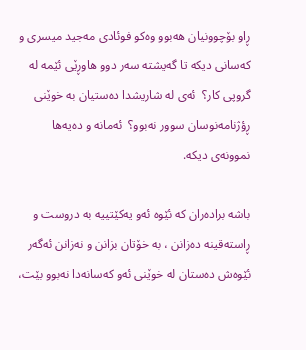ڕاو بۆچوونیان هەبوو وەکو فوئادی مەجید میسری و کەسانی دیکە تا گەیشتە سەر دوو هاوڕێی ئێمە لە گروپی کار؟  ئەی لە شاریشدا دەستیان بە خوێنی ڕؤژنامەنوسان سوور نەبوو؟  ئەمانە و دەیەها نموونەی دیکە.

باشە برادەران کە ئێوە ئەو یەکێتییە بە دروست و ڕاستەقینە دەزانن ، بە خۆتان بزانن و نەزانن ئەگەر ئێوەش دەستان لە خوێنی ئەو کەسانەدا نەبوو بێت،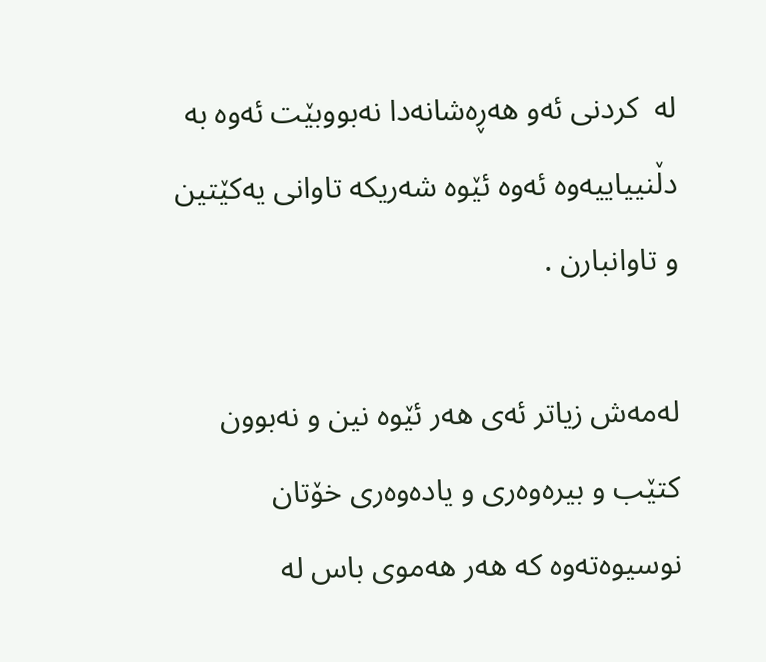لە  کردنی ئەو هەڕەشانەدا نەبووبێت ئەوە بە دڵنییاییەوە ئەوە ئێوە شەریکە تاوانی یەکێتین و تاوانبارن .

لەمەش زیاتر ئەی هەر ئێوە نین و نەبوون کتێب و بیرەوەری و یادەوەری خۆتان نوسیوەتەوە کە هەر هەموی باس لە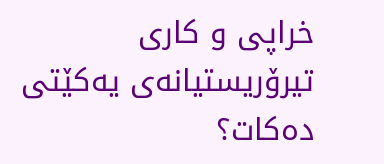خراپی و کاری تیرۆریستیانەی یەکێتی دەکات؟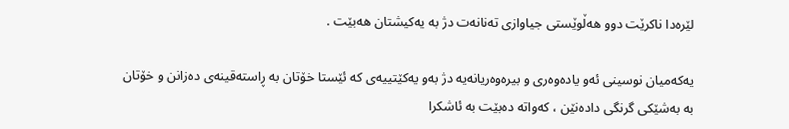لێرەدا ناکرێت دوو هەڵوێستی جیاوازی تەنانەت دژ بە یەکیشتان هەبێت .

یەکەمیان نوسینی ئەو یادەوەری و بیرەوەریانەیە دژ بەو یەکێتییەی کە ئێستا خۆتان بە ڕاستەقینەی دەزانن و خۆتان بە بەشێکی گرنگی دادەنێن ، کەواتە دەبێت بە ئاشکرا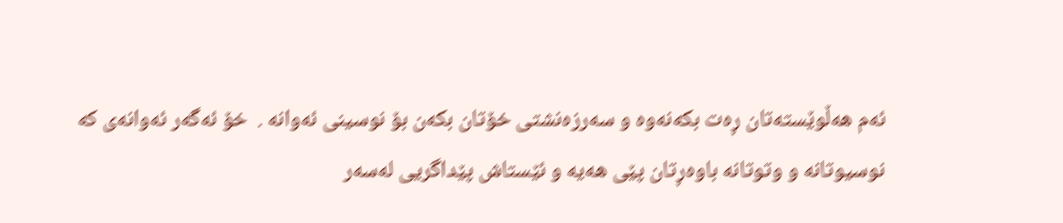ئەم هەڵوێستەتان ڕەت بکەنەوە و سەرزەنشتی خۆتان بکەن بۆ نوسینی ئەوانە .  خۆ ئەگەر ئەوانەی کە نوسیوتانە و وتوتانە باوەڕتان پێی هەیە و ئێستاش پێداگریی لەسەر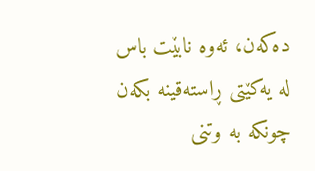دەکەن، ئەوە نابێت باس لە یەکێتی ڕاستەقینە بکەن چونکە بە وتنی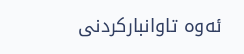ئەوە تاوانبارکردنی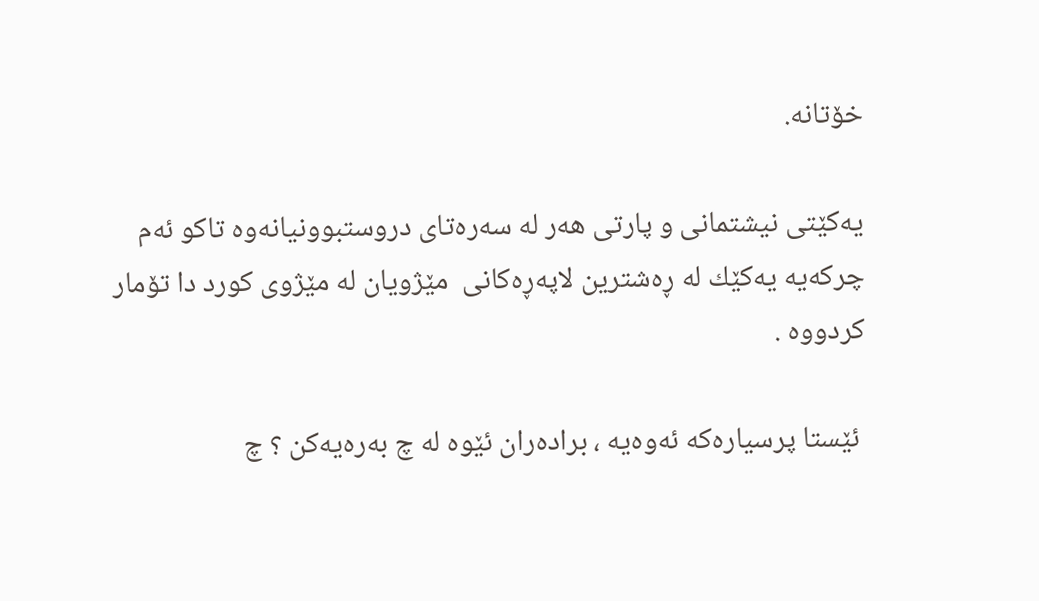خۆتانە.

یەکێتی نیشتمانی و پارتی هەر لە سەرەتای دروستبوونیانەوە تاکو ئەم چرکەیە یەکێك لە ڕەشترین لاپەڕەکانی  مێژویان لە مێژوی کورد دا تۆمار کردووە .

 ئێستا پرسیارەکە ئەوەیە ، برادەران ئێوە لە چ بەرەیەکن ؟ چ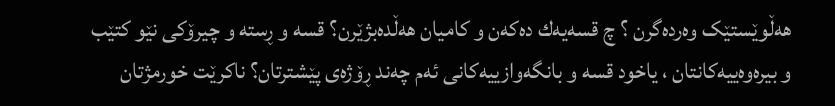هەڵوێستێک وەردەگرن ؟ چ قسەیەك دەکەن و کامیان هەڵدەبژێرن؟ قسە و ڕستە و چیرۆکی نێو کتێب و بیرەوەییەکانتان ، یاخود قسە و بانگەوازییەکانی ئەم چەند ڕۆژەی پێشترتان؟ ناکرێت خورمژتان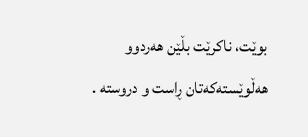بوێت، ناکرێت بڵێن هەردوو هەڵوێستەکەتان ڕاست و دروستە .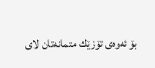بۆ ئەوەی تۆزێك متمانەتان لای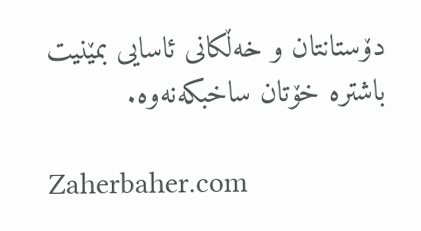دۆستانتان و خەڵکانی ئاسایی بمێنیت باشترە خۆتان ساخبکەنەوە.

Zaherbaher.com